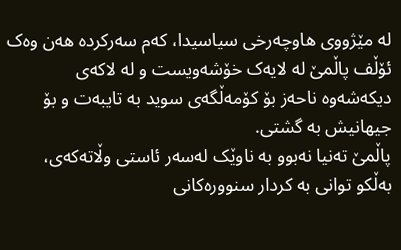لە مێژووی هاوچەرخی سیاسیدا، کەم سەرکردە هەن وەک ئۆڵف پاڵمێ لە لایەک خۆشەویست و لە لاکەی دیکەشەوە ناحەز بۆ کۆمەڵگەی سوید بە تایبەت و بۆ جیهانیش بە گشتی.
پاڵمێ تەنیا نەبوو بە ناوێک لەسەر ئاستی وڵاتەکەی، بەڵکو توانی بە کردار سنوورەکانی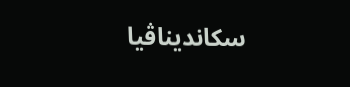سکاندیناڤیا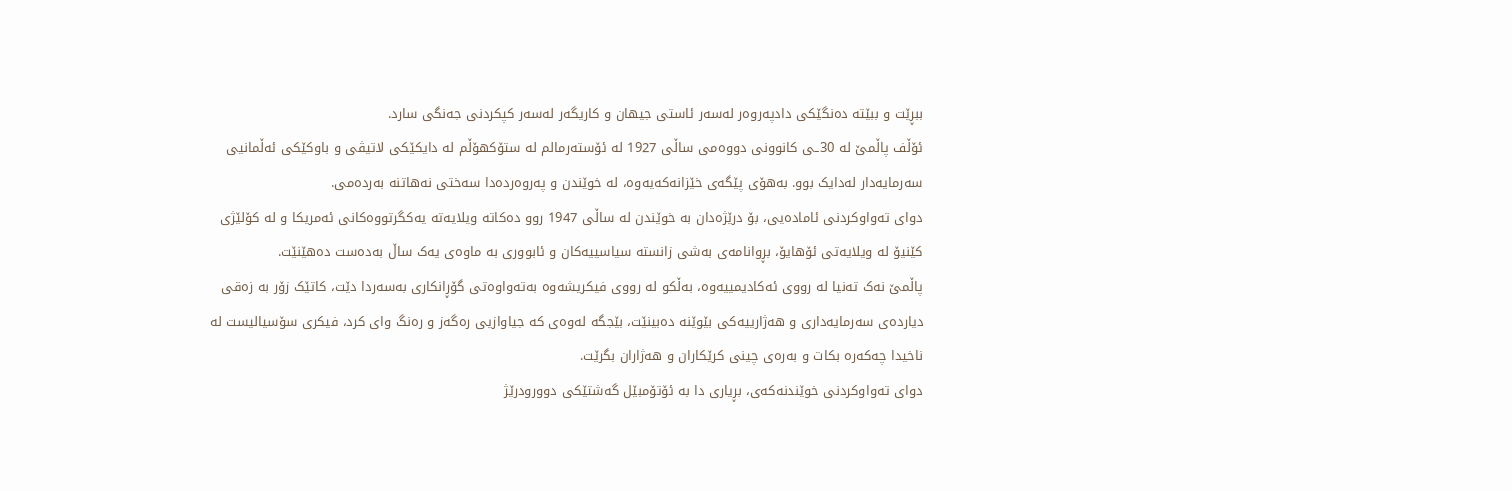ببڕێت و ببێتە دەنگێکی دادپەروەر لەسەر ئاستی جیهان و کاریگەر لەسەر کپکردنی جەنگی سارد.
ئۆڵف پاڵمێ لە 30ـی کانوونی دووەمی ساڵی 1927 لە ئۆستەرمالم لە ستۆکهۆڵم لە دایکێکی لاتیڤی و باوکێکی ئەڵمانیی سەرمایەدار لەدایک بوو. بەهۆی پێگەی خێزانەکەیەوە، لە خوێندن و پەروەردەدا سەختی نەهاتنە بەردەمی.
دوای تەواوکردنی ئامادەیی، بۆ درێژەدان بە خوێندن لە ساڵی 1947 روو دەکاتە ویلایەتە یەکگرتووەکانی ئەمریکا و لە کۆلێژی کێنیۆ لە ویلایەتی ئۆهایۆ، بڕوانامەی بەشی زانستە سیاسییەکان و ئابووری بە ماوەی یەک ساڵ بەدەست دەهێنێت.
پاڵمێ نەک تەنیا لە رووی ئەکادیمییەوە، بەڵکو لە رووی فیکریشەوە بەتەواوەتی گۆڕانکاری بەسەردا دێت، کاتێک زۆر بە زەقی دیاردەی سەرمایەداری و هەژارییەکی بێوێنە دەبینێت، بێجگە لەوەی کە جیاوازیی رەگەز و رەنگ وای کرد، فیکری سۆسیالیست لە ناخیدا چەکەرە بکات و بەرەی چینی کرێکاران و هەژاران بگرێت.
دوای تەواوکردنی خوێندنەکەی، بڕیاری دا بە ئۆتۆمبێل گەشتێکی دوورودرێژ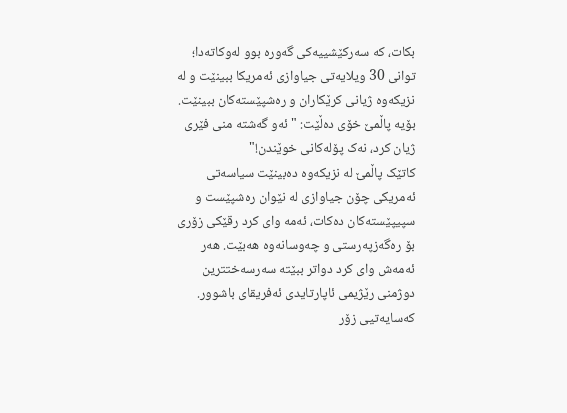بکات، کە سەرکێشییەکی گەورە بوو لەوکاتەدا؛ توانی 30 ویلایەتی جیاوازی ئەمریکا ببینێت و لە نزیکەوە ژیانی کرێکاران و رەشپێستەکان ببینێت. بۆیە پاڵمێ خۆی دەڵێت: "ئەو گەشتە منی فێری ژیان کرد، نەک پۆلەکانی خوێندن!"
کاتێک پاڵمێ لە نزیکەوە دەبینێت سیاسەتی ئەمریکی چۆن جیاوازی لە نێوان رەشپێست و سپیپێستەکان دەکات، ئەمە وای کرد رقێکی زۆری بۆ رەگەزپەرستی و چەوسانەوە هەبێت. هەر ئەمەش وای کرد دواتر ببێتە سەرسەختترین دوژمنی رێژیمی ئاپارتایدی ئەفریقای باشوور.
کەسایەتیی زۆر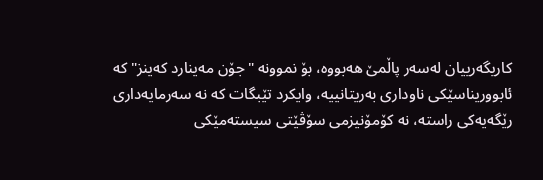کاریگەرییان لەسەر پاڵمێ هەبووە، بۆ نموونە "جۆن مەینارد کەینز" کە ئابووریناسێکی ناوداری بەریتانییە، وایکرد تێبگات کە نە سەرمایەداری رێگەیەکی راستە، نە کۆمۆنیزمی سۆڤێتی سیستەمێکی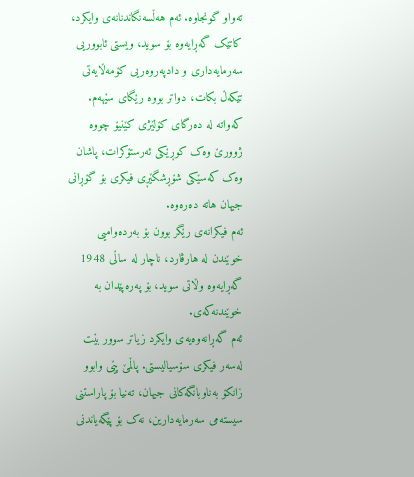تەواو گونجاوە. ئەم هەڵسەنگاندنانەی وایکرد، کاتێک گەڕایەوە بۆ سوید، ویستی ئابووریی سەرمایەداری و دادپەروەریی کۆمەڵایەتی تێکەڵ بکات، دواتر بووە رێگای سێهەم.
کەواتە لە دەرگای کۆلێژی کێنیۆ چووە ژوورێ وەک کوڕێکی ئەرستۆکرات، پاشان وەک کەسێکی شۆڕشگێڕی فیکری بۆ گۆڕانی جیهان هاتە دەرەوە.
ئەم فیکرانەی رێگر بوون بۆ بەردەوامیی خوێندن لە هارڤارد، ناچار لە ساڵی 1948 گەڕایەوە وڵاتی سوید، بۆ پەرەپێدان بە خوێندنەکەی.
ئەم گەڕانەوەیەی وایکرد زیاتر سوور بێت لەسەر فیکری سۆسیالیستی. پاڵمێ پێی وابوو زانکۆ بەناوبانگەکانی جیهان، تەنیا بۆ پاراستنی سیستەمی سەرمایەدارین، نەک بۆ پێگەیاندنی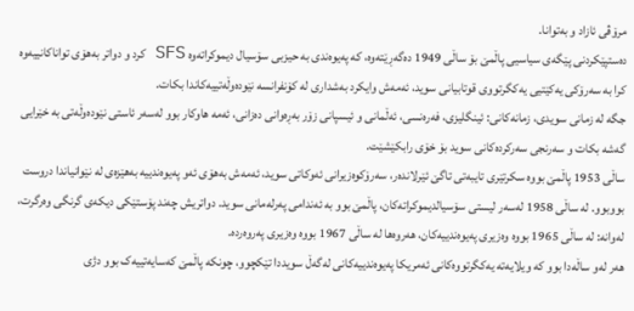مرۆڤی ئازاد و بەتوانا.
دەستپێکردنی پێگەی سیاسیی پاڵمێ بۆ ساڵی 1949 دەگەڕێتەوە، کە پەیوەندی بە حیزبی سۆسیال دیموکراتەوە SFS کرد و دواتر بەهۆی تواناکانییەوە کرا بە سەرۆکی یەکێتیی یەکگرتووی قوتابیانی سوید، ئەمەش وایکرد بەشداری لە کۆنفرانسە نێودەوڵەتییەکاندا بکات.
جگە لە زمانی سویدی، زمانەکانی: ئینگلیزی، فەرەنسی، ئەڵمانی و ئیسپانی زۆر بەڕەوانی دەزانی، ئەمە هاوکار بوو لەسەر ئاستی نێودەوڵەتی بە خێرایی گەشە بکات و سەرنجی سەرکردەکانی سوید بۆ خۆی رابکێشێت.
ساڵی 1953 پاڵمێ بووە سکرتێری تایبەتی تاگێ ئێرلاندەر، سەرۆکوەزیرانی ئەوکاتی سوید، ئەمەش بەهۆی ئەو پەیوەندییە بەهێزەی لە نێوانیاندا دروست بووبوو. لە ساڵی 1958 لەسەر لیستی سۆسیالدیموکراتەکان، پاڵمێ بوو بە ئەندامی پەرلەمانی سوید. دواتریش چەند پۆستێکی دیکەی گرنگی وەرگرت، لەوانە: لە ساڵی 1965 بووە وەزیری پەیوەندییەکان، هەروەها لە ساڵی 1967 بووە وەزیری پەروەردە.
هەر لەو ساڵەدا بوو کە ویلایەتە یەکگرتووەکانی ئەمریکا پەیوەندییەکانی لەگەڵ سویددا تێکچوو، چونکە پاڵمێ کەسایەتییەک بوو دژی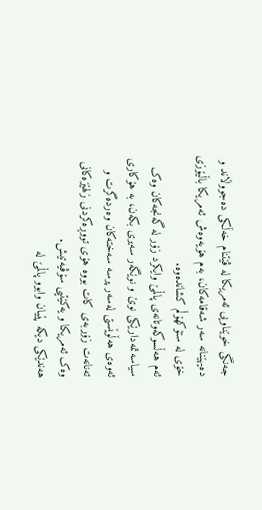جەنگی خوێناویی ئەمریکا لە ڤێتنام خەڵکی دەجووڵاند و دەیهێنانە سەر شەقامەکان، بەم هۆیەوەش ئەمریکا باڵیۆزی خۆی لە ستۆکهۆڵم کشاندەوە.
ئەم هەڵسوکەوتانەی پاڵمێ وایکرد زۆر لە گەنجەکان وەک سیاسەتمەدارێکی نوێ و نوێگەر سەیری بکەن، بە هۆکاری ئەوەی هەڵوێستی لەسەر پرسە سەختەکان وەردەگرت و تەنانەت زۆربەی کات بووە هۆی تووڕەکردنی زلهێزەکانی وەک ئەمریکا و یەکێتیی سۆڤیەتیش.
هەندێکی دیکە پێیان وابوو پاڵمێ لە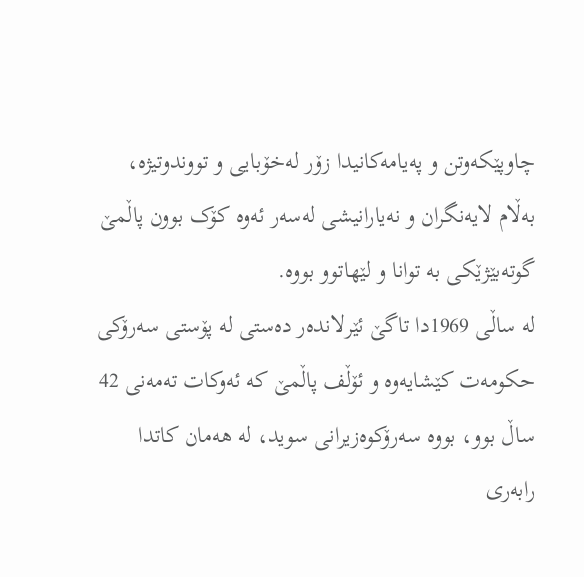چاوپێکەوتن و پەیامەکانیدا زۆر لەخۆبایی و تووندوتیژە، بەڵام لایەنگران و نەیارانیشی لەسەر ئەوە کۆک بوون پاڵمێ گوتەبێژێکی بە توانا و لێهاتوو بووە.
لە ساڵی 1969دا تاگێ ئێرلاندەر دەستی لە پۆستی سەرۆکی حکومەت کێشایەوە و ئۆڵف پاڵمێ کە ئەوکات تەمەنی 42 ساڵ بوو، بووە سەرۆکوەزیرانی سوید، لە هەمان کاتدا رابەری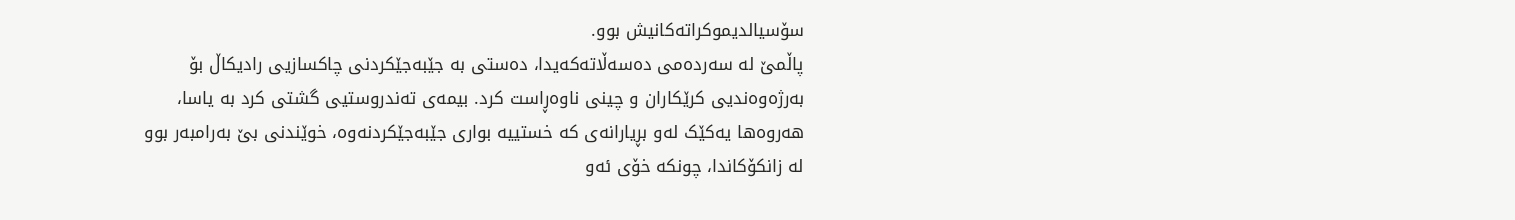سۆسیالدیموکراتەکانیش بوو.
پاڵمێ لە سەردەمی دەسەڵاتەکەیدا، دەستی بە جێبەجێکردنی چاکسازیی رادیکاڵ بۆ بەرژەوەندیی کرێکاران و چینی ناوەڕاست کرد. بیمەی تەندروستیی گشتی کرد بە یاسا، هەروەها یەکێک لەو بڕیارانەی کە خستییە بواری جێبەجێکردنەوە، خوێندنی بێ بەرامبەر بوو لە زانکۆکاندا، چونکە خۆی ئەو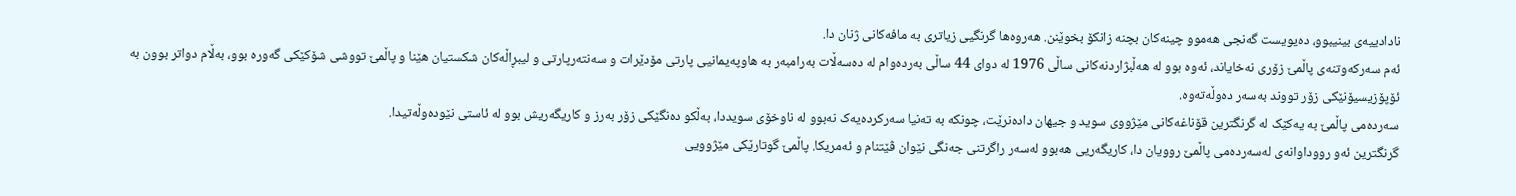نادادییەی بینیبوو، دەیویست گەنجی هەموو چینەکان بچنە زانکۆ بخوێنن. هەروەها گرنگیی زیاتری بە مافەکانی ژنان دا.
ئەم سەرکەوتنەی پاڵمێ زۆری نەخایاند، ئەوە بوو لە هەڵبژاردنەکانی ساڵی 1976 لە دوای 44 ساڵی بەردەوام لە دەسەڵات بەرامبەر بە هاوپەیمانیی پارتی مۆدێرات و سەنتەرپارتی و لیبڕاڵەکان شکستیان هێنا و پاڵمێ تووشی شۆکێکی گەورە بوو، بەڵام دواتر بوون بە ئۆپۆزیسیۆنێکی زۆر تووند بەسەر دەوڵەتەوە.
سەردەمی پاڵمێ بە یەکێک لە گرنگترین قۆناغەکانی مێژووی سوید و جیهان دادەنرێت، چونکە بە تەنیا سەرکردەیەک نەبوو لە ناوخۆی سویددا، بەڵکو دەنگێکی زۆر بەرز و کاریگەریش بوو لە ئاستی نێودەوڵەتیدا.
گرنگترین ئەو رووداوانەی لەسەردەمی پاڵمێ روویان دا، کاریگەریی هەبوو لەسەر راگرتنی جەنگی نێوان ڤێتنام و ئەمریکا. پاڵمێ گوتارێکی مێژوویی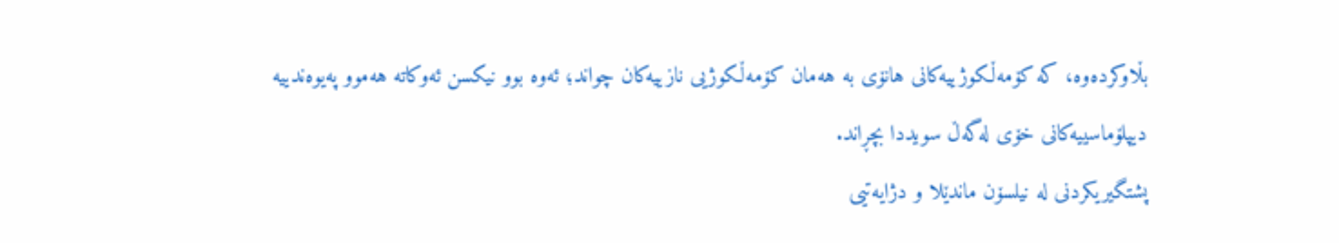بڵاوکردەوە، کە کۆمەڵکوژییەکانی هانۆی بە هەمان کۆمەڵکوژیی نازییەکان چواند؛ ئەوە بوو نیکسن ئەوکاتە هەموو پەیوەندییە دیپلۆماسییەکانی خۆی لەگەڵ سویددا بچڕاند.
پشتگیریکردنی لە نیلسۆن ماندێلا و دژایەتیی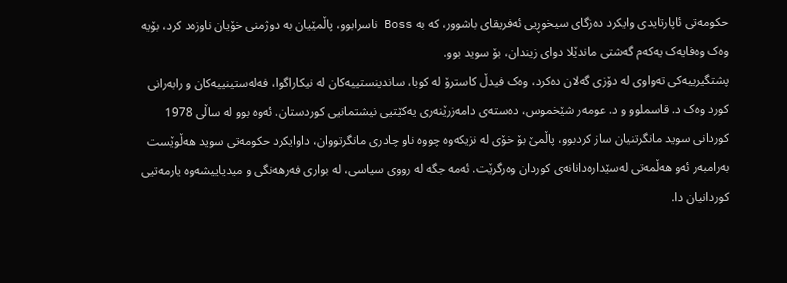حکومەتی ئاپارتایدی وایکرد دەزگای سیخوڕیی ئەفریقای باشوور، کە بە Boss ناسرابوو، پاڵمێیان بە دوژمنی خۆیان ناوزەد کرد، بۆیە وەک وەفایەک یەکەم گەشتی ماندێلا دوای زیندان، بۆ سوید بوو.
پشتگیرییەکی تەواوی لە دۆزی گەلان دەکرد، وەک فیدڵ کاسترۆ لە کوبا، ساندینستییەکان لە نیکاراگوا، فەلەستینییەکان و رابەرانی کورد وەک د. قاسملوو و د. عومەر شێخموس، دەستەی دامەزرێنەری یەکێتیی نیشتمانیی کوردستان. ئەوە بوو لە ساڵی 1978 کوردانی سوید مانگرتنیان ساز کردبوو، پاڵمێ بۆ خۆی لە نزیکەوە چووە ناو چادری مانگرتووان، داوایکرد حکومەتی سوید هەڵوێست بەرامبەر ئەو هەڵمەتی لەسێدارەدانانەی کوردان وەرگرێت. ئەمە جگە لە رووی سیاسی، لە بواری فەرهەنگی و میدیاییشەوە یارمەتیی کوردانیان دا.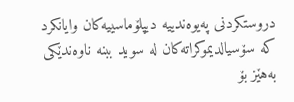دروستکردنی پەیوەندییە دیپلۆماسییەکان وایانکرد کە سۆسیالدیموکراتەکان لە سوید ببنە ناوەندێکی بەهێز بۆ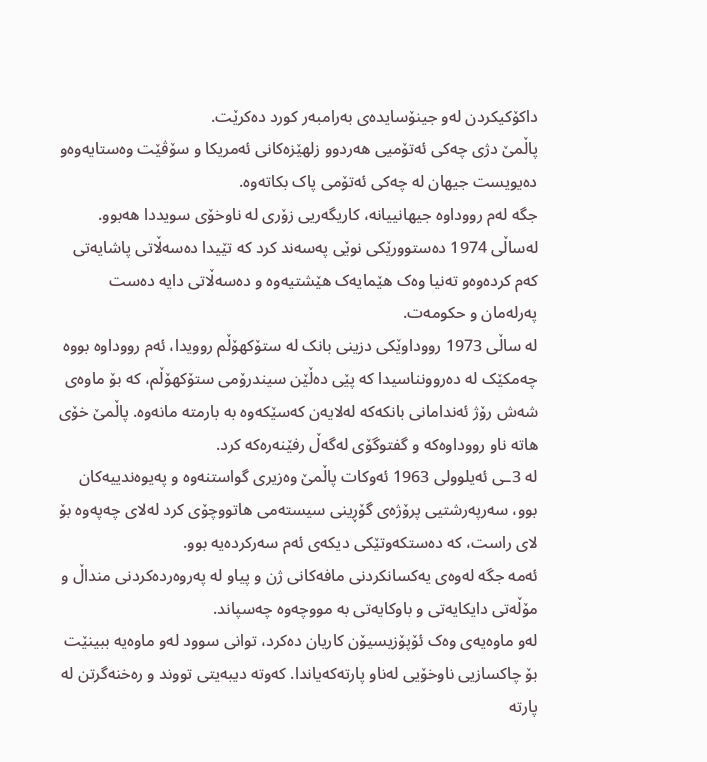داکۆکیکردن لەو جینۆسایدەی بەرامبەر کورد دەکرێت.
پاڵمێ دژی چەکی ئەتۆمیی هەردوو زلهێزەکانی ئەمریکا و سۆڤێت وەستایەوەو دەیویست جیهان لە چەکی ئەتۆمی پاک بکاتەوە.
جگە لەم رووداوە جیهانییانە، کاریگەریی زۆری لە ناوخۆی سویددا هەبوو. لەساڵی 1974 دەستوورێکی نوێی پەسەند کرد کە تێیدا دەسەڵاتی پاشایەتی کەم کردەوەو تەنیا وەک هێمایەک هێشتیەوە و دەسەڵاتی دایە دەست پەرلەمان و حکومەت.
لە ساڵی 1973 رووداوێکی دزینی بانک لە ستۆکهۆڵم روویدا، ئەم رووداوە بووە چەمکێک لە دەروونناسیدا کە پێی دەڵێن سیندرۆمی ستۆکهۆڵم، کە بۆ ماوەی شەش رۆژ ئەندامانی بانکەکە لەلایەن کەسێکەوە بە بارمتە مانەوە. پاڵمێ خۆی هاتە ناو رووداوەکە و گفتوگۆی لەگەڵ رفێنەرەکە کرد.
لە 3ـی ئەیلوولی 1963 ئەوکات پاڵمێ وەزیری گواستنەوە و پەیوەندییەکان بوو، سەرپەرشتیی پرۆژەی گۆڕینی سیستەمی هاتووچۆی کرد لەلای چەپەوە بۆ لای راست، کە دەستکەوتێکی دیکەی ئەم سەرکردەیە بوو.
ئەمە جگە لەوەی یەکسانکردنی مافەکانی ژن و پیاو لە پەروەردەکردنی منداڵ و مۆڵەتی دایکایەتی و باوکایەتی بە مووچەوە چەسپاند.
لەو ماوەیەی وەک ئۆپۆزیسیۆن کاریان دەکرد، توانی سوود لەو ماوەیە ببینێت بۆ چاکسازیی ناوخۆیی لەناو پارتەکەیاندا. کەوتە دیبەیتی تووند و رەخنەگرتن لە پارتە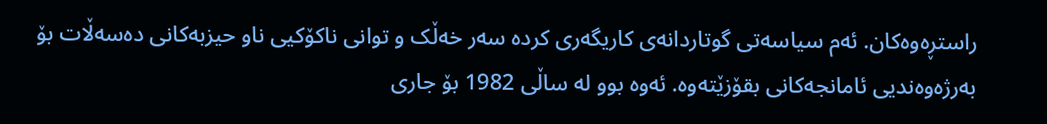راستڕەوەکان. ئەم سیاسەتی گوتاردانەی کاریگەری کردە سەر خەڵک و توانی ناکۆکیی ناو حیزبەکانی دەسەڵات بۆ بەرژەوەندیی ئامانجەکانی بقۆزێتەوە. ئەوە بوو لە ساڵی 1982 بۆ جاری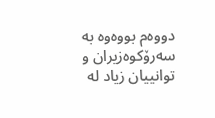دووەم بووەوە بە سەرۆکوەزیران و توانییان زیاد لە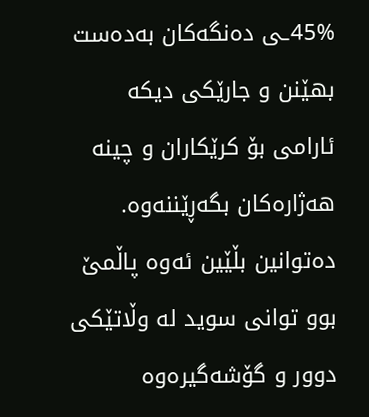45%ـی دەنگەکان بەدەست بهێنن و جارێکی دیکە ئارامی بۆ کرێکاران و چینە هەژارەکان بگەڕێننەوە.
دەتوانین بڵێین ئەوە پاڵمێ بوو توانی سوید لە وڵاتێکی دوور و گۆشەگیرەوە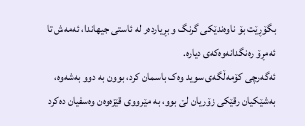بگۆڕێت بۆ ناوەندێکی گرنگ و بڕیاردەر لە ئاستی جیهاندا، ئەمەش تا ئەمڕۆ رەنگدانەوەکەی دیارە.
ئەگەرچی کۆمەڵگەی سوید وەک باسمان کرد، بوون بە دوو بەشەوە، بەشێکیان رقێکی زۆریان لێ بوو، بە مێرووی قێزەوەن وەسفیان دەکرد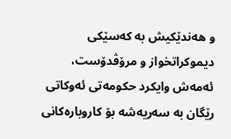و هەندێکیش بە کەسێکی دیموکراتخواز و مرۆڤدۆست، ئەمەش وایکرد حکومەتی ئەوکاتی رێگان بە سەریەشە بۆ کاروبارەکانی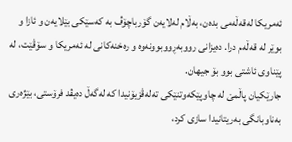ئەمریکا لەقەڵەمی بدەن، بەڵام لەلایەن گۆرباچۆڤ بە کەسێکی بێلایەن و ئازا و بوێر لە قەڵەم درا. دەیزانی رووبەڕووبوونەوە و رەخنەکانی لە ئەمریکا و سۆڤێت، لە پێناوی ئاشتی بوو بۆ جیهان.
جارێکیان پاڵمێ لە چاوپێکەوتنێکی تەلەڤزیۆنیدا کە لەگەڵ دەیڤد فرۆستی، بێژەری بەناوبانگی بەریتانیدا سازی کرد،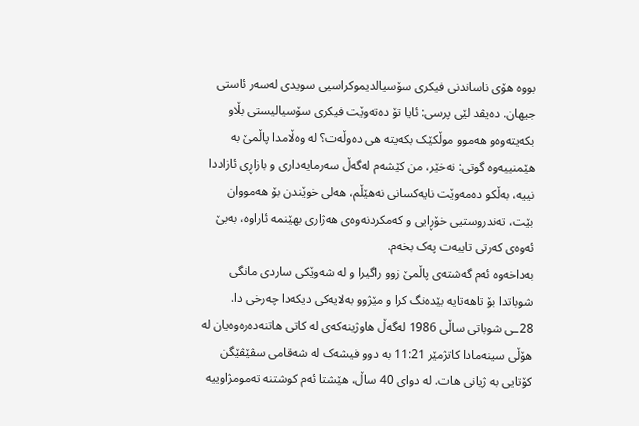بووە هۆی ناساندنی فیکری سۆسیالدیموکراسیی سویدی لەسەر ئاستی جیهان. دەیڤد لێی پرسی: ئایا تۆ دەتەوێت فیکری سۆسیالیستی بڵاو بکەیتەوەو هەموو موڵکێک بکەیتە هی دەوڵەت؟ لە وەڵامدا پاڵمێ بە هێمنییەوە گوتی: نەخێر، من کێشەم لەگەڵ سەرمایەداری و بازاڕی ئازاددا نییە، بەڵکو دەمەوێت نایەکسانی نەهێڵم، هەلی خوێندن بۆ هەمووان بێت، تەندروستیی خۆڕایی و کەمکردنەوەی هەژاری بهێنمە ئاراوە، بەبێ ئەوەی کەرتی تایبەت پەک بخەم.
بەداخەوە ئەم گەشتەی پاڵمێ زوو راگیرا و لە شەوێکی ساردی مانگی شوباتدا بۆ تاهەتایە بێدەنگ کرا و مێژوو بەلایەکی دیکەدا چەرخی دا.
28ـی شوباتی ساڵی 1986 لەگەڵ هاوژینەکەی لە کاتی هاتنەدەرەوەیان لە هۆڵی سینەمادا کاتژمێر 11:21 بە دوو فیشەک لە شەقامی سڤێڤێگن کۆتایی بە ژیانی هات. لە دوای 40 ساڵ، هێشتا ئەم کوشتنە تەمومژاوییە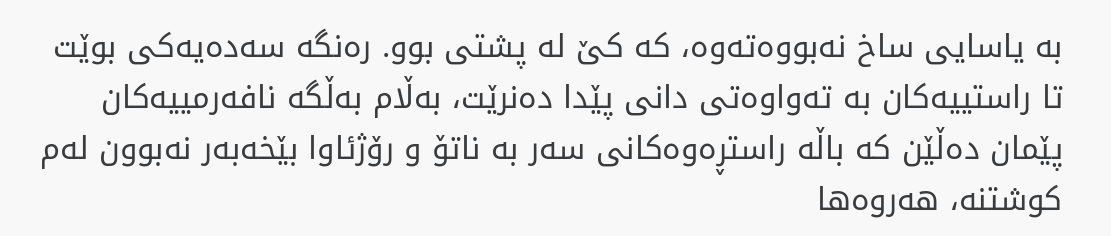بە یاسایی ساخ نەبووەتەوە، کە کێ لە پشتی بوو. رەنگە سەدەیەکی بوێت تا راستییەکان بە تەواوەتی دانی پێدا دەنرێت، بەڵام بەڵگە نافەرمییەکان پێمان دەڵێن کە باڵە راستڕەوەکانی سەر بە ناتۆ و رۆژئاوا بێخەبەر نەبوون لەم کوشتنە، هەروەها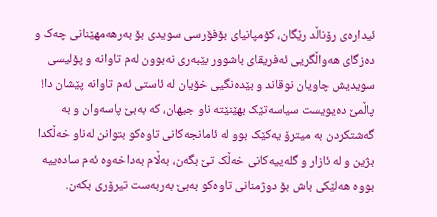ئیدارەی رۆناڵد رێگان، کۆمپانیای بۆفۆرسی سویدی بۆ بەرهەمهێنانی چەک و دەزگای هەواڵگریی ئەفریقای باشوور بێبەری نەبوون لەم تاوانە و پۆلیسی سویدیش چاویان نوقاند و بێدەنگیی خۆیان لە ئاستی ئەم تاوانە پێشان دا!
پاڵمێ دەیویست سیاسەتێک بهێنێتە ناو جیهان، کە بەبێ پاسەوان و بە گەشتکردن بە میترۆ یەکێک بوو لە ئامانجەکانی تاوەکو بتوانن لەناو خەڵکدا بژین و لە ئازار و گلەییەکانی خەڵک تێ بگەن، بەڵام بەداخەوە ئەم سادەییە بووە هەلێکی باش بۆ دوژمنانی تاوەکو بەبێ بەربەست تیرۆری بکەن.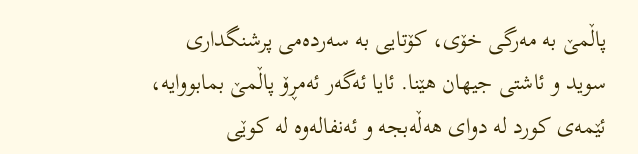پاڵمێ بە مەرگی خۆی، کۆتایی بە سەردەمی پرشنگداری سوید و ئاشتی جیهان هێنا. ئایا ئەگەر ئەمڕۆ پاڵمێ بمابووایە، ئێمەی کورد لە دوای هەڵەبجە و ئەنفالەوە لە کوێی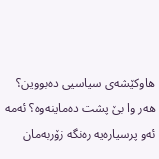هاوکێشەی سیاسیی دەبووین؟ هەر وا بێ پشت دەماینەوە؟ ئەمە ئەو پرسیارەیە رەنگە زۆربەمان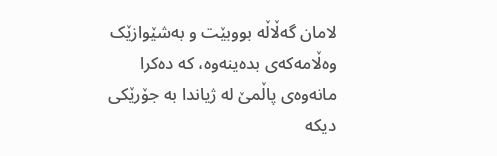لامان گەڵاڵە بووبێت و بەشێوازێک وەڵامەکەی بدەینەوە، کە دەکرا مانەوەی پاڵمێ لە ژیاندا بە جۆرێکی دیکە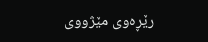رێڕەوی مێژووی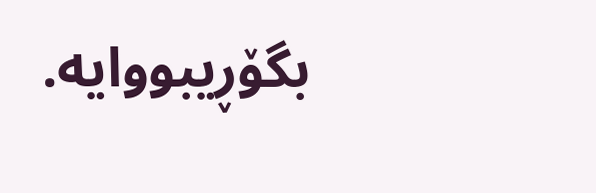بگۆڕیبووایە.